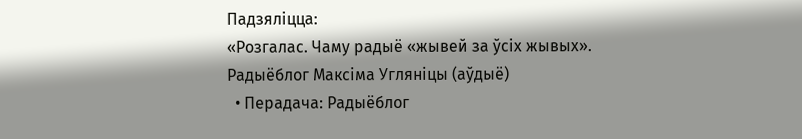Падзяліцца:
«Розгалас. Чаму радыё «жывей за ўсіх жывых». Радыёблог Максіма Угляніцы (аўдыё)
  • Перадача: Радыёблог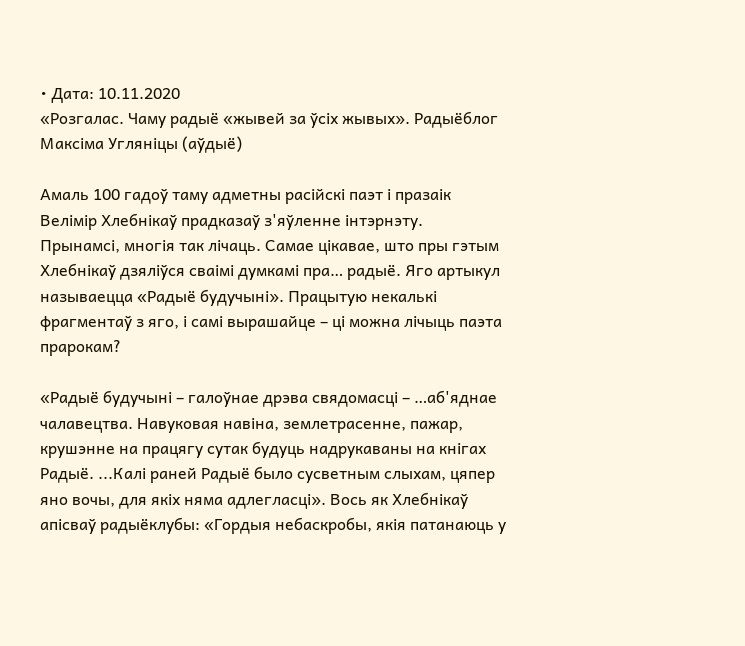• Дата: 10.11.2020
«Розгалас. Чаму радыё «жывей за ўсіх жывых». Радыёблог Максіма Угляніцы (аўдыё)

Амаль 100 гадоў таму адметны расійскі паэт і празаік Велімір Хлебнікаў прадказаў з'яўленне інтэрнэту. Прынамсі, многія так лічаць. Самае цікавае, што пры гэтым Хлебнікаў дзяліўся сваімі думкамі пра… радыё. Яго артыкул называецца «Радыё будучыні». Працытую некалькі фрагментаў з яго, і самі вырашайце – ці можна лічыць паэта прарокам?

«Радыё будучыні – галоўнае дрэва свядомасці – …аб'яднае чалавецтва. Навуковая навіна, землетрасенне, пажар, крушэнне на працягу сутак будуць надрукаваны на кнігах Радыё. ...Калі раней Радыё было сусветным слыхам, цяпер яно вочы, для якіх няма адлегласці». Вось як Хлебнікаў апісваў радыёклубы: «Гордыя небаскробы, якія патанаюць у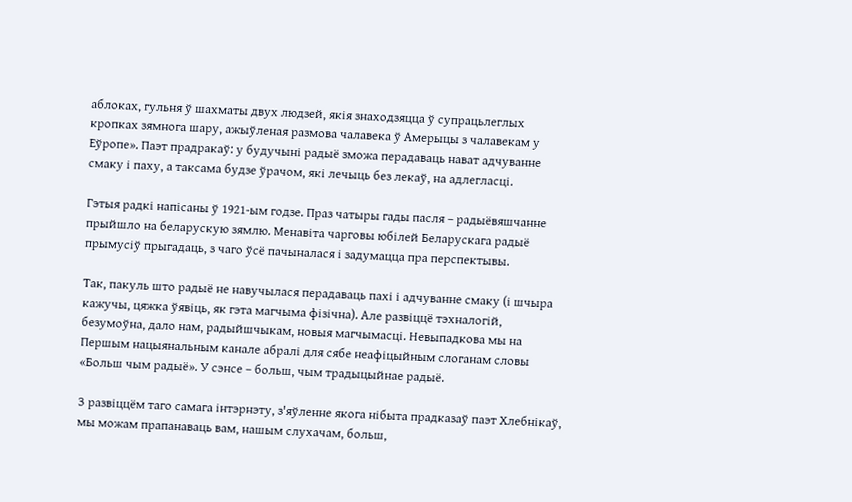аблоках, гульня ў шахматы двух людзей, якія знаходзяцца ў супрацьлеглых кропках зямнога шару, ажыўленая размова чалавека ў Амерыцы з чалавекам у Еўропе». Паэт прадракаў: у будучыні радыё зможа перадаваць нават адчуванне смаку і паху, а таксама будзе ўрачом, які лечыць без лекаў, на адлегласці.

Гэтыя радкі напісаны ў 1921-ым годзе. Праз чатыры гады пасля – радыёвяшчанне прыйшло на беларускую зямлю. Менавіта чарговы юбілей Беларускага радыё прымусіў прыгадаць, з чаго ўсё пачыналася і задумацца пра перспектывы.

Так, пакуль што радыё не навучылася перадаваць пахі і адчуванне смаку (і шчыра кажучы, цяжка ўявіць, як гэта магчыма фізічна). Але развіццё тэхналогій, безумоўна, дало нам, радыйшчыкам, новыя магчымасці. Невыпадкова мы на Першым нацыянальным канале абралі для сябе неафіцыйным слоганам словы «Больш чым радыё». У сэнсе – больш, чым традыцыйнае радыё.

З развіццём таго самага інтэрнэту, з'яўленне якога нібыта прадказаў паэт Хлебнікаў, мы можам прапанаваць вам, нашым слухачам, больш,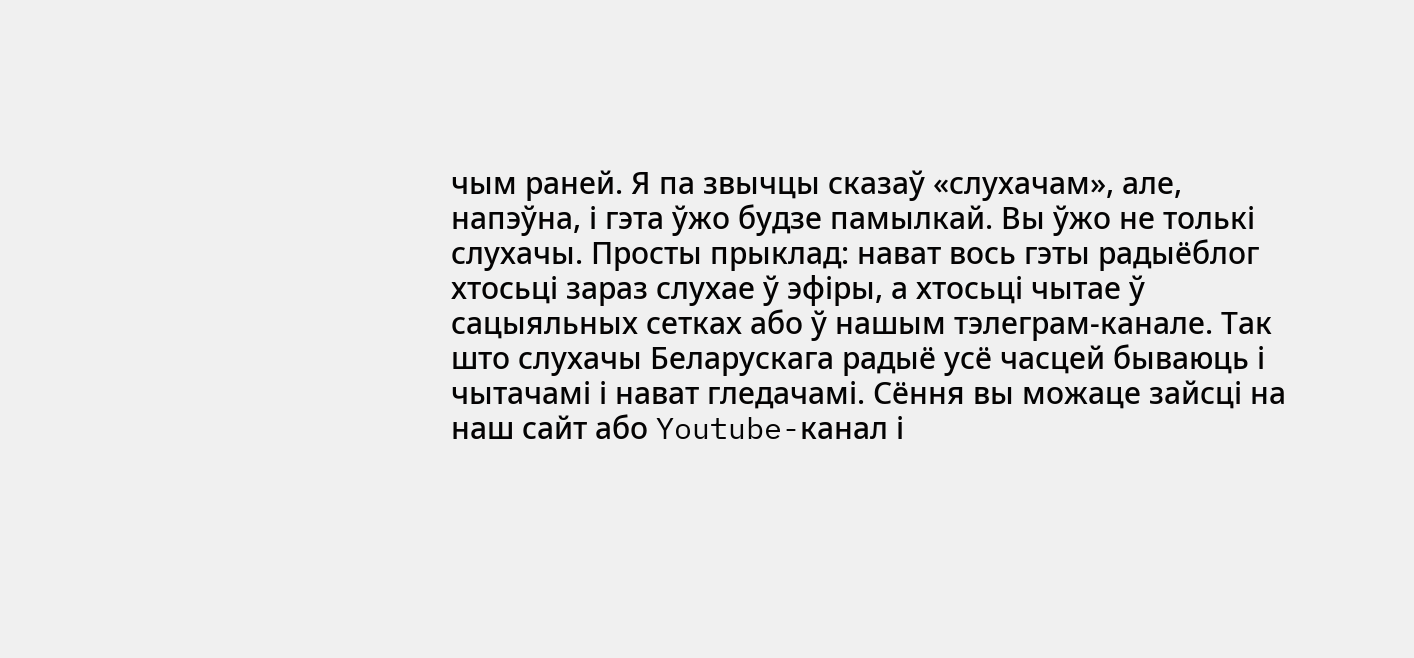чым раней. Я па звычцы сказаў «слухачам», але, напэўна, і гэта ўжо будзе памылкай. Вы ўжо не толькі слухачы. Просты прыклад: нават вось гэты радыёблог хтосьці зараз слухае ў эфіры, а хтосьці чытае ў сацыяльных сетках або ў нашым тэлеграм-канале. Так што слухачы Беларускага радыё усё часцей бываюць і чытачамі і нават гледачамі. Сёння вы можаце зайсці на наш сайт або Youtube-канал і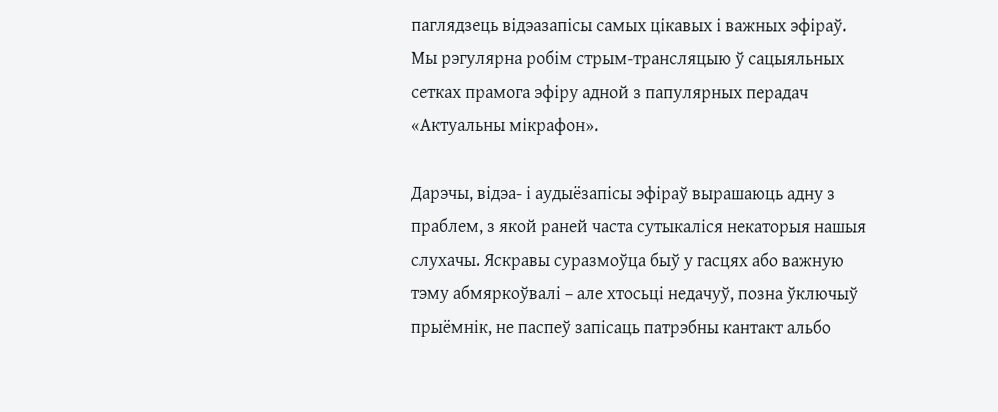паглядзець відэазапісы самых цікавых і важных эфіраў. Мы рэгулярна робім стрым-трансляцыю ў сацыяльных сетках прамога эфіру адной з папулярных перадач «Актуальны мікрафон».

Дарэчы, відэа- і аудыёзапісы эфіраў вырашаюць адну з праблем, з якой раней часта сутыкаліся некаторыя нашыя слухачы. Яскравы суразмоўца быў у гасцях або важную тэму абмяркоўвалі – але хтосьці недачуў, позна ўключыў прыёмнік, не паспеў запісаць патрэбны кантакт альбо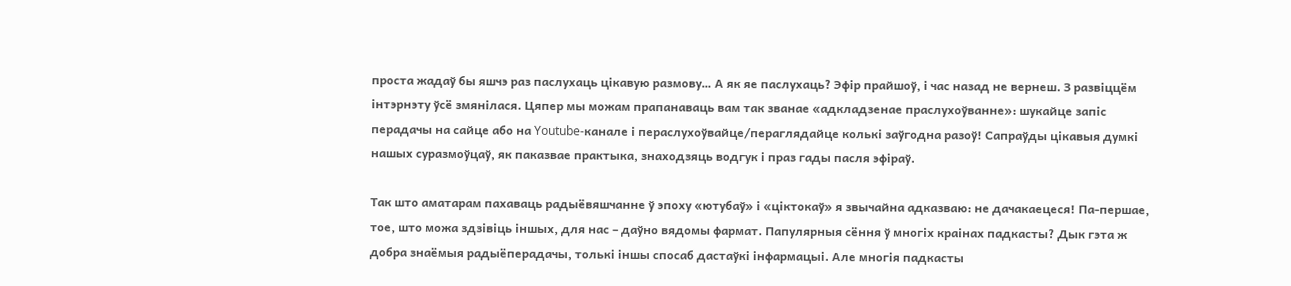проста жадаў бы яшчэ раз паслухаць цікавую размову… А як яе паслухаць? Эфір прайшоў, і час назад не вернеш. З развіццём інтэрнэту ўсё змянілася. Цяпер мы можам прапанаваць вам так званае «адкладзенае праслухоўванне»: шукайце запіс перадачы на сайце або на Youtube-канале і пераслухоўвайце/пераглядайце колькі заўгодна разоў! Сапраўды цікавыя думкі нашых суразмоўцаў, як паказвае практыка, знаходзяць водгук і праз гады пасля эфіраў.

Так што аматарам пахаваць радыёвяшчанне ў эпоху «ютубаў» і «ціктокаў» я звычайна адказваю: не дачакаецеся! Па-першае, тое, што можа здзівіць іншых, для нас – даўно вядомы фармат. Папулярныя сёння ў многіх краінах падкасты? Дык гэта ж добра знаёмыя радыёперадачы, толькі іншы спосаб дастаўкі інфармацыі. Але многія падкасты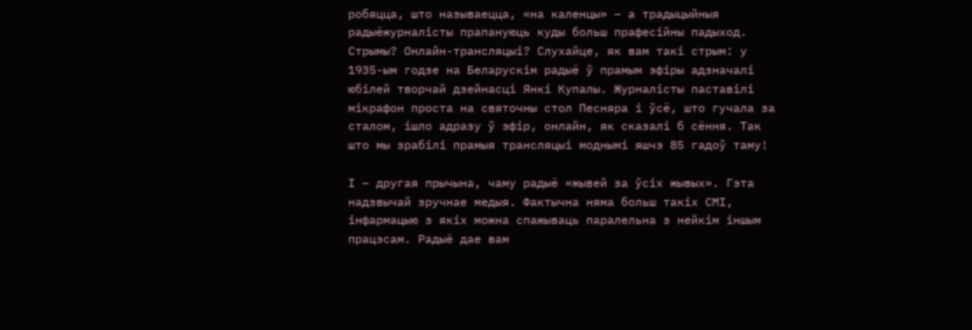робяцца, што называецца, «на каленцы» – а традыцыйныя радыёжурналісты прапануюць куды больш прафесійны падыход. Стрымы? Онлайн-трансляцыі? Слухайце, як вам такі стрым: у 1935-ым годзе на Беларускім радыё ў прамым эфіры адзначалі юбілей творчай дзейнасці Янкі Купалы. Журналісты паставілі мікрафон проста на святочны стол Песняра і ўсё, што гучала за сталом, ішло адразу ў эфір, онлайн, як сказалі б сёння. Так што мы зрабілі прамыя трансляцыі моднымі яшчэ 85 гадоў таму!

І – другая прычына, чаму радыё «жывей за ўсіх жывых». Гэта надзвычай зручнае медыя. Фактычна няма больш такіх СМІ, інфармацыю з якіх можна спажываць паралельна з нейкім іншым працэсам. Радыё дае вам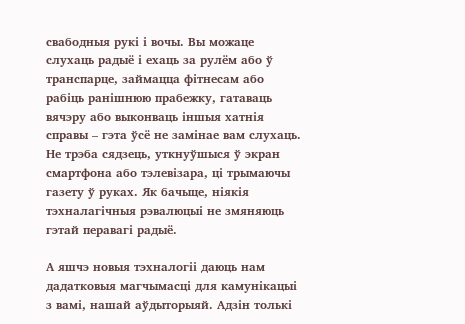свабодныя рукі і вочы. Вы можаце слухаць радыё і ехаць за рулём або ў транспарце, займацца фітнесам або рабіць ранішнюю прабежку, гатаваць вячэру або выконваць іншыя хатнія справы – гэта ўсё не замінае вам слухаць. Не трэба сядзець, уткнуўшыся ў экран смартфона або тэлевізара, ці трымаючы газету ў руках. Як бачыце, ніякія тэхналагічныя рэвалюцыі не змяняюць гэтай перавагі радыё.

А яшчэ новыя тэхналогіі даюць нам дадатковыя магчымасці для камунікацыі з вамі, нашай аўдыторыяй. Адзін толькі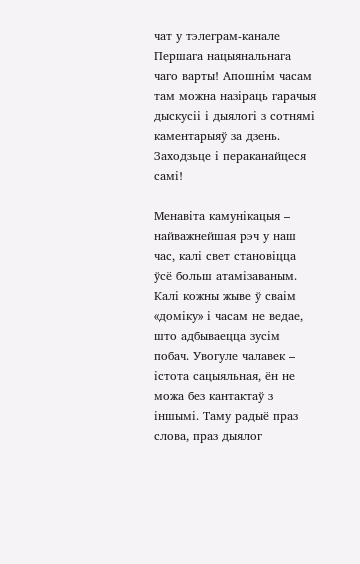чат у тэлеграм-канале Першага нацыянальнага чаго варты! Апошнім часам там можна назіраць гарачыя дыскусіі і дыялогі з сотнямі каментарыяў за дзень. Заходзьце і пераканайцеся самі!

Менавіта камунікацыя – найважнейшая рэч у наш час, калі свет становіцца ўсё больш атамізаваным. Калі кожны жыве ў сваім «доміку» і часам не ведае, што адбываецца зусім побач. Увогуле чалавек – істота сацыяльная, ён не можа без кантактаў з іншымі. Таму радыё праз слова, праз дыялог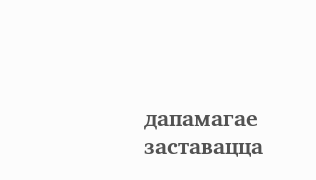дапамагае заставацца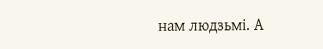нам людзьмі. А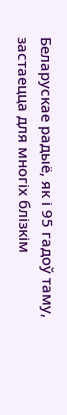Беларускае радыё, як і 95 гадоў таму, застаецца для многіх блізкім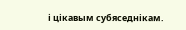і цікавым субяседнікам.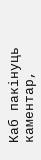Каб пакінуць каментар,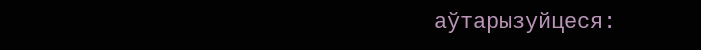аўтарызуйцеся: